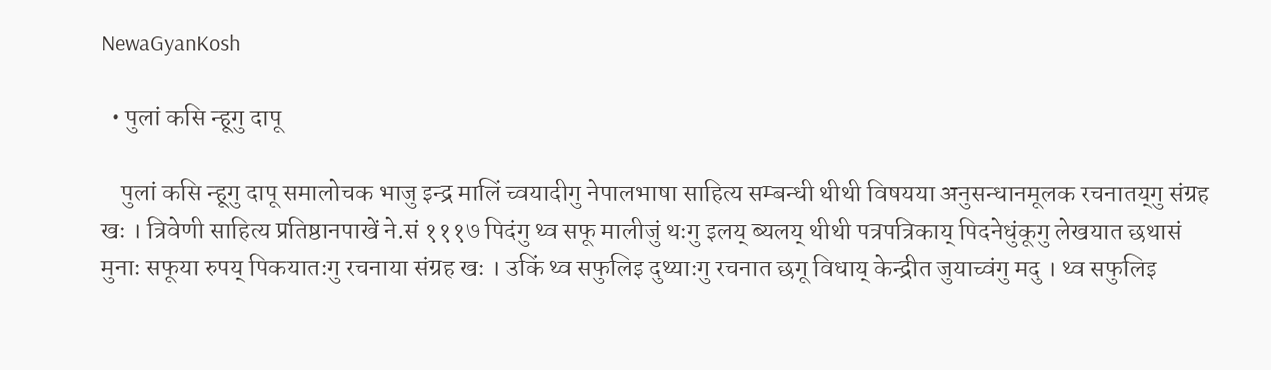NewaGyanKosh

  • पुलां कसि न्हूगु दापू

    पुलां कसि न्हूगु दापू समालोचक भाजु इन्द्र मालिं च्वयादीगु नेपालभाषा साहित्य सम्बन्धी थीथी विषयया अनुसन्धानमूलक रचनातय्‌गु संग्रह खः । त्रिवेणी साहित्य प्रतिष्ठानपाखें ने.सं १११७ पिदंगु थ्व सफू मालीजुं थःगु इलय् ब्यलय् थीथी पत्रपत्रिकाय् पिदनेधुंकूगु लेखयात छथासं मुनाः सफूया रुपय् पिकयातःगु रचनाया संग्रह खः । उकिं थ्व सफुलिइ दुथ्याःगु रचनात छगू विधाय् केन्द्रीत जुयाच्वंगु मदु । थ्व सफुलिइ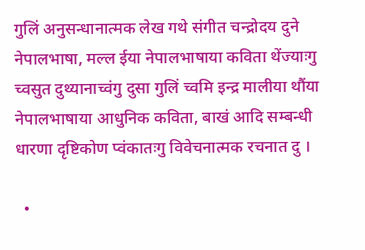गुलिं अनुसन्धानात्मक लेख गथे संगीत चन्द्रोदय दुने नेपालभाषा, मल्ल ईया नेपालभाषाया कविता थेंज्याःगु च्वसुत दुथ्यानाच्वंगु दुसा गुलिं च्वमि इन्द्र मालीया थौंया नेपालभाषाया आधुनिक कविता, बाखं आदि सम्बन्धी धारणा दृष्टिकोण प्वंकातःगु विवेचनात्मक रचनात दु ।

  •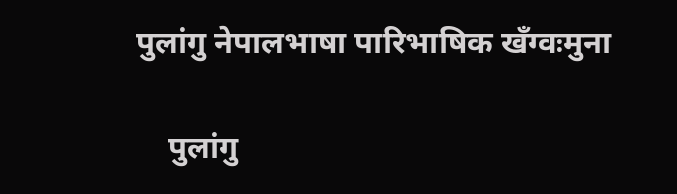पुलांगु नेपालभाषा पारिभाषिक खँग्वःमुना

    पुलांगु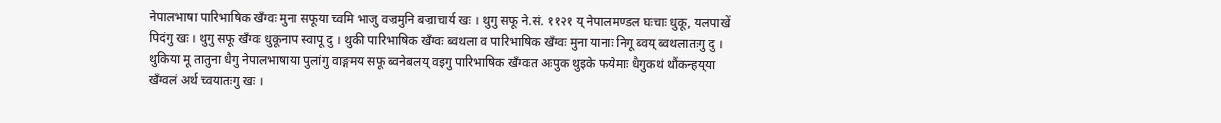नेपालभाषा पारिभाषिक खँग्वः मुना सफूया च्वमि भाजु वज्रमुनि बज्राचार्य खः । थुगु सफू ने.सं. ११२१ य् नेपालमण्डल घःचाः धुकू, यलपाखें पिदंगु खः । थुगु सफू खँग्वः धुकूनाप स्वापू दु । थुकी पारिभाषिक खँग्वः ब्वथला व पारिभाषिक खँग्वः मुना यानाः निगू ब्वय् ब्वथलातःगु दु । थुकिया मू तातुना धैगु नेपालभाषाया पुलांगु वाङ्गमय सफू ब्वनेबलय् वइगु पारिभाषिक खँग्वःत अःपुक थुइके फयेमाः धैगुकथं थौंकन्हय्‌या खँग्वलं अर्थ च्वयातःगु खः ।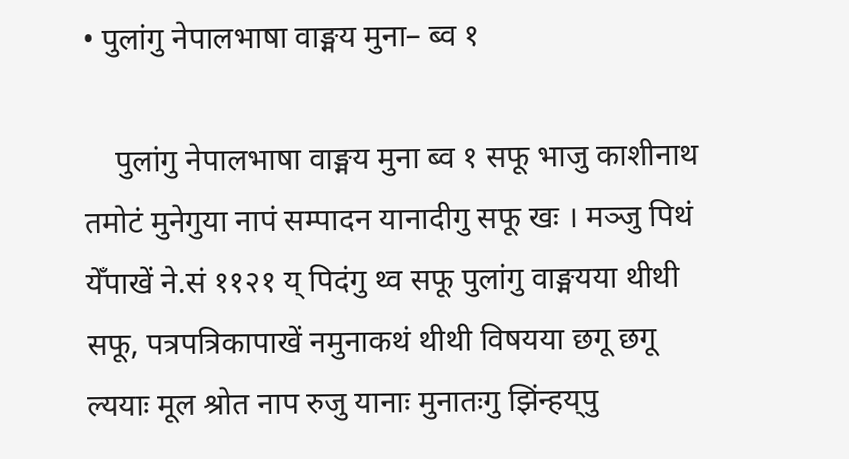• पुलांगु नेपालभाषा वाङ्मय मुना– ब्व १

    पुलांगु नेपालभाषा वाङ्मय मुना ब्व १ सफू भाजु काशीनाथ तमोटं मुनेगुया नापं सम्पादन यानादीगु सफू खः । मञ्जु पिथं येँपाखें ने.सं ११२१ य् पिदंगु थ्व सफू पुलांगु वाङ्मयया थीथी सफू, पत्रपत्रिकापाखें नमुनाकथं थीथी विषयया छगू छगू ल्ययाः मूल श्रोत नाप रुजु यानाः मुनातःगु झिंन्हय्‌पु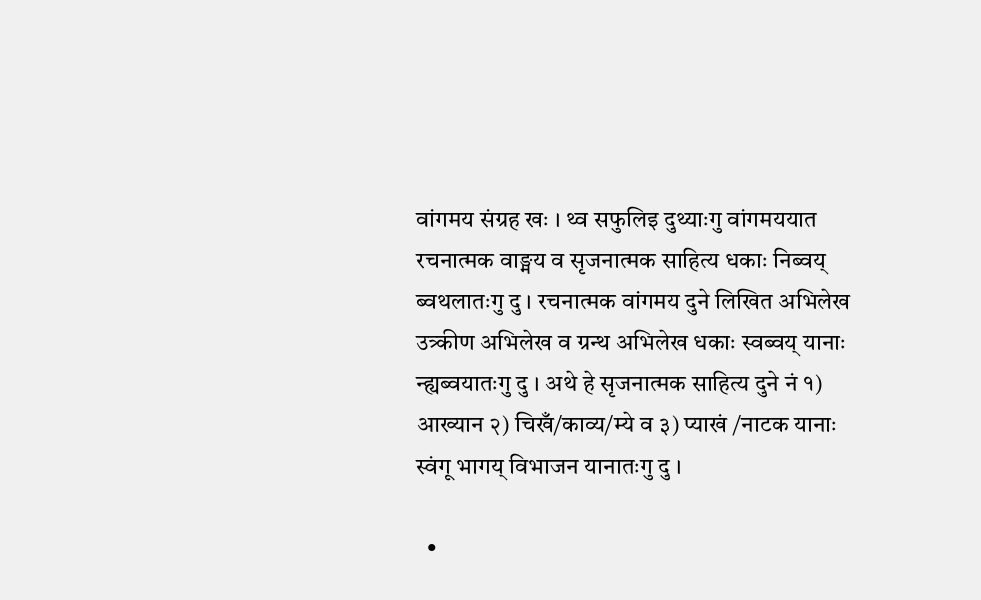वांगमय संग्रह खः । थ्व सफुलिइ दुथ्याःगु वांगमययात रचनात्मक वाङ्मय व सृजनात्मक साहित्य धकाः निब्वय् ब्वथलातःगु दु । रचनात्मक वांगमय दुने लिखित अभिलेख उत्र्कीण अभिलेख व ग्रन्थ अभिलेख धकाः स्वब्वय् यानाः न्ह्यब्वयातःगु दु । अथे हे सृजनात्मक साहित्य दुने नं १) आख्यान २) चिखँ/काव्य/म्ये व ३) प्याखं /नाटक यानाः स्वंगू भागय् विभाजन यानातःगु दु ।

  •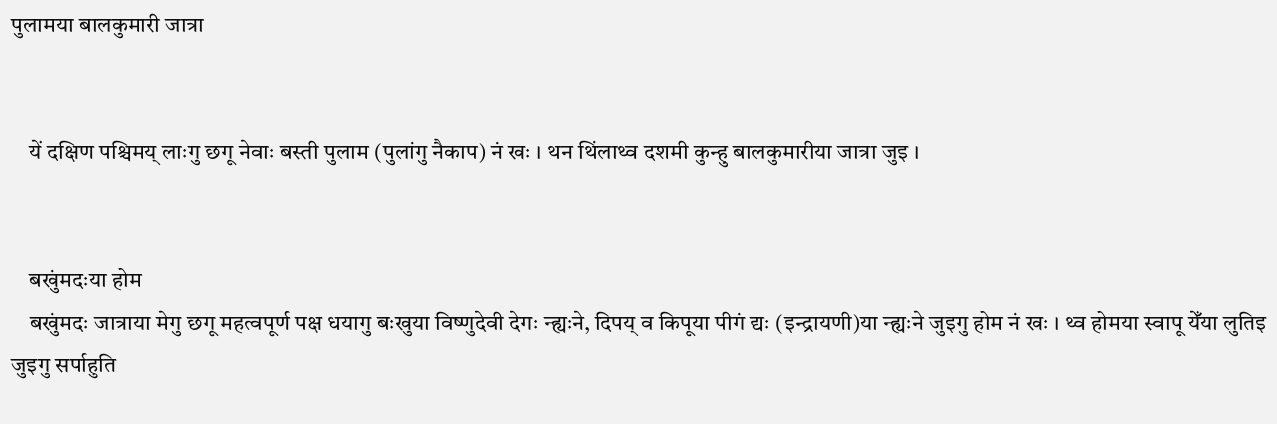पुलामया बालकुमारी जात्रा


    यें दक्षिण पश्चिमय् लाःगु छगू नेवाः बस्ती पुलाम (पुलांगु नैकाप) नं खः । थन थिंलाथ्व दशमी कुन्हु बालकुमारीया जात्रा जुइ ।


    बखुंमदःया होम
    बखुंमदः जात्राया मेगु छगू महत्वपूर्ण पक्ष धयागु बःखुया विष्णुदेवी देगः न्ह्यःने, दिपय् व किपूया पीगं द्यः (इन्द्रायणी)या न्ह्यःने जुइगु होम नं खः । थ्व होमया स्वापू येँया लुतिइ जुइगु सर्पाहुति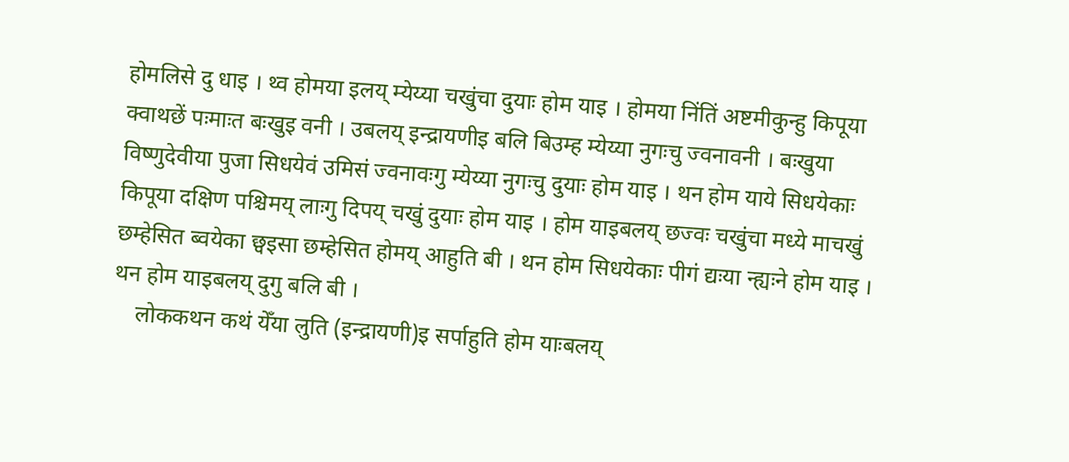होमलिसे दु धाइ । थ्व होमया इलय् म्येय्या चखुंचा दुयाः होम याइ । होमया निंतिं अष्टमीकुन्हु किपूया क्वाथछें पःमाःत बःखुइ वनी । उबलय् इन्द्रायणीइ बलि बिउम्ह म्येय्या नुगःचु ज्वनावनी । बःखुया विष्णुदेवीया पुजा सिधयेवं उमिसं ज्वनावःगु म्येय्या नुगःचु दुयाः होम याइ । थन होम याये सिधयेकाः किपूया दक्षिण पश्चिमय् लाःगु दिपय् चखुं दुयाः होम याइ । होम याइबलय् छज्वः चखुंचा मध्ये माचखुं छम्हेसित ब्वयेका छ्वइसा छम्हेसित होमय् आहुति बी । थन होम सिधयेकाः पीगं द्यःया न्ह्यःने होम याइ । थन होम याइबलय् दुगु बलि बी ।
    लोककथन कथं येँया लुति (इन्द्रायणी)इ सर्पाहुति होम याःबलय्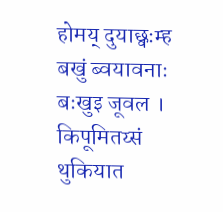होमय् दुयाछ्वःम्ह बखुं ब्वयावनाः बःखुइ जूवल । किपूमितय्सं थुकियात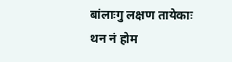बांलाःगु लक्षण तायेकाः थन नं होम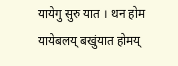यायेगु सुरु यात । थन होम यायेबलय् बखुंयात होमय्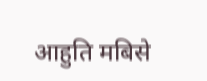आहुति मबिसे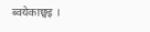ब्वयेकाछ्वइ ।